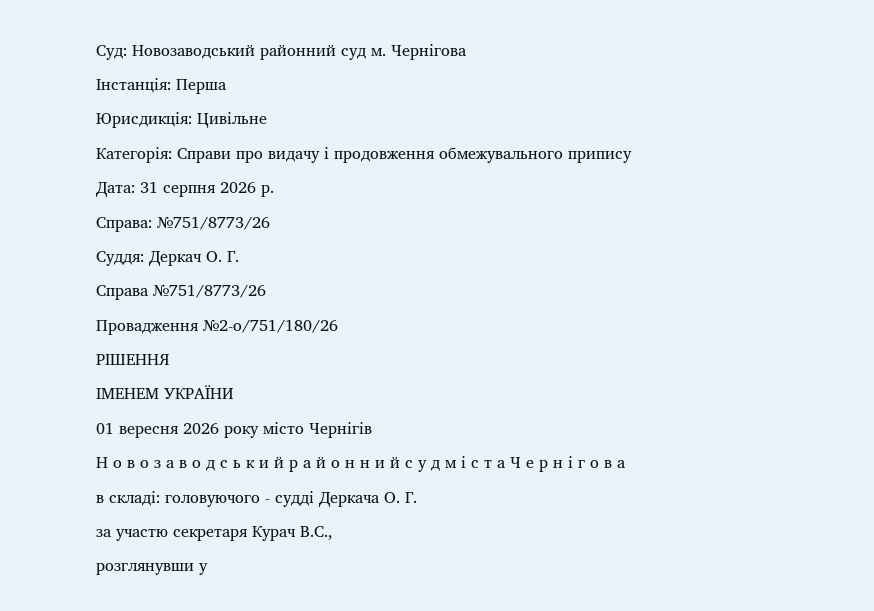Суд: Новозаводський районний суд м. Чернігова
Інстанція: Перша
Юрисдикція: Цивільне
Категорія: Справи про видачу і продовження обмежувального припису
Дата: 31 серпня 2026 р.
Справа: №751/8773/26
Суддя: Деркач О. Г.
Справа №751/8773/26
Провадження №2-о/751/180/26
РІШЕННЯ
ІМЕНЕМ УКРАЇНИ
01 вересня 2026 року місто Чернігів
Н о в о з а в о д с ь к и й р а й о н н и й с у д м і с т а Ч е р н і г о в а
в складі: головуючого - судді Деркача О. Г.
за участю секретаря Курач В.С.,
розглянувши у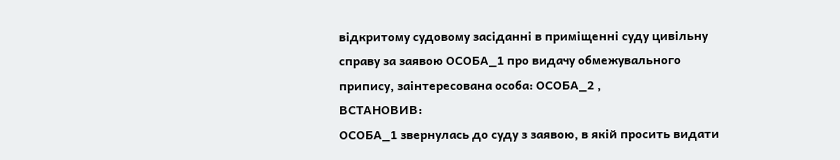відкритому судовому засіданні в приміщенні суду цивільну справу за заявою ОСОБА_1 про видачу обмежувального припису, заінтересована особа: ОСОБА_2 ,
ВСТАНОВИВ:
ОСОБА_1 звернулась до суду з заявою, в якій просить видати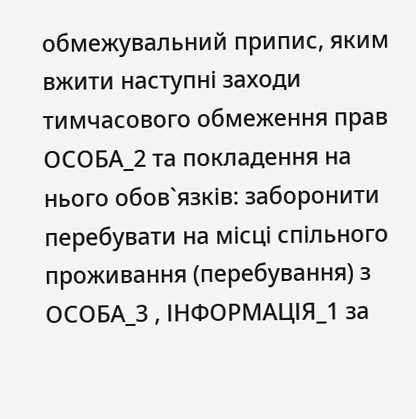обмежувальний припис, яким вжити наступні заходи тимчасового обмеження прав ОСОБА_2 та покладення на нього обов`язків: заборонити перебувати на місці спільного проживання (перебування) з ОСОБА_3 , ІНФОРМАЦІЯ_1 за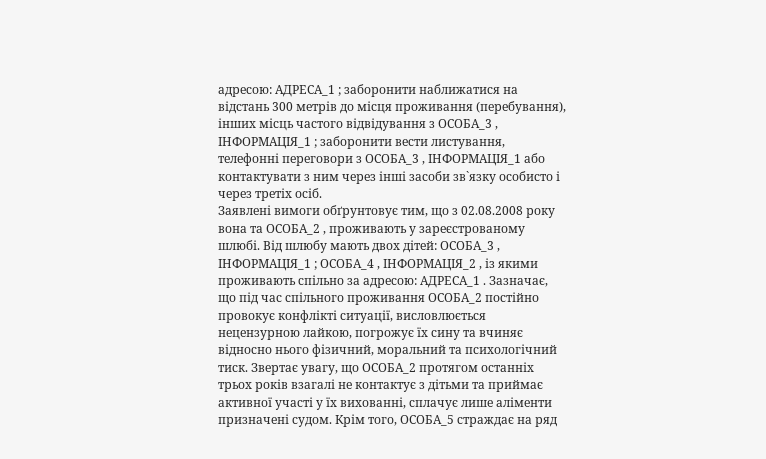адресою: АДРЕСА_1 ; заборонити наближатися на відстань 300 метрів до місця проживання (перебування), інших місць частого відвідування з ОСОБА_3 , ІНФОРМАЦІЯ_1 ; заборонити вести листування, телефонні переговори з ОСОБА_3 , ІНФОРМАЦІЯ_1 або контактувати з ним через інші засоби зв`язку особисто і через третіх осіб.
Заявлені вимоги обґрунтовує тим, що з 02.08.2008 року вона та ОСОБА_2 , проживають у зареєстрованому шлюбі. Від шлюбу мають двох дітей: ОСОБА_3 , ІНФОРМАЦІЯ_1 ; ОСОБА_4 , ІНФОРМАЦІЯ_2 , із якими проживають спільно за адресою: АДРЕСА_1 . Зазначає, що під час спільного проживання ОСОБА_2 постійно провокує конфлікті ситуації, висловлюється нецензурною лайкою, погрожує їх сину та вчиняє відносно нього фізичний, моральний та психологічний тиск. Звертає увагу, що ОСОБА_2 протягом останніх трьох років взагалі не контактує з дітьми та приймає активної участі у їх вихованні, сплачує лише аліменти призначені судом. Крім того, ОСОБА_5 страждає на ряд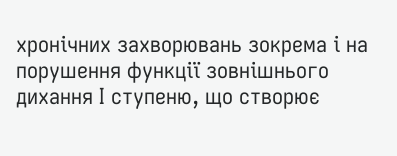хронічних захворювань зокрема і на порушення функції зовнішнього дихання І ступеню, що створює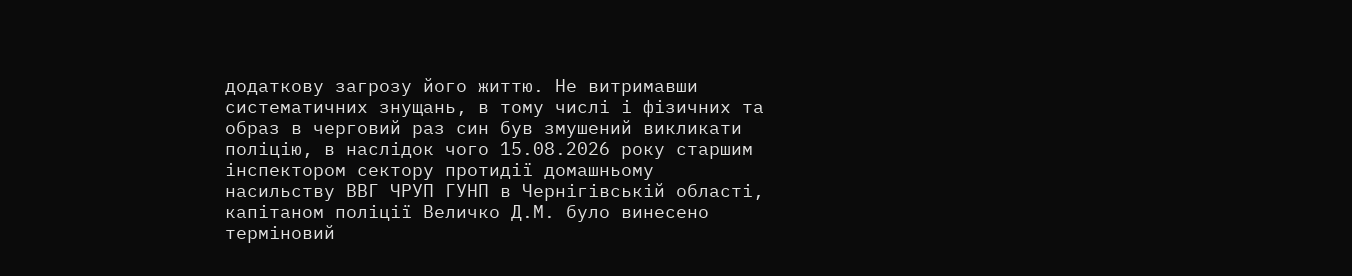додаткову загрозу його життю. Не витримавши систематичних знущань, в тому числі і фізичних та образ в черговий раз син був змушений викликати поліцію, в наслідок чого 15.08.2026 року старшим інспектором сектору протидії домашньому насильству ВВГ ЧРУП ГУНП в Чернігівській області, капітаном поліції Величко Д.М. було винесено терміновий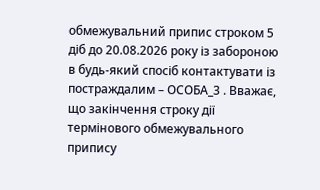обмежувальний припис строком 5 діб до 20.08.2026 року із забороною в будь-який спосіб контактувати із постраждалим – ОСОБА_3 . Вважає, що закінчення строку дії термінового обмежувального припису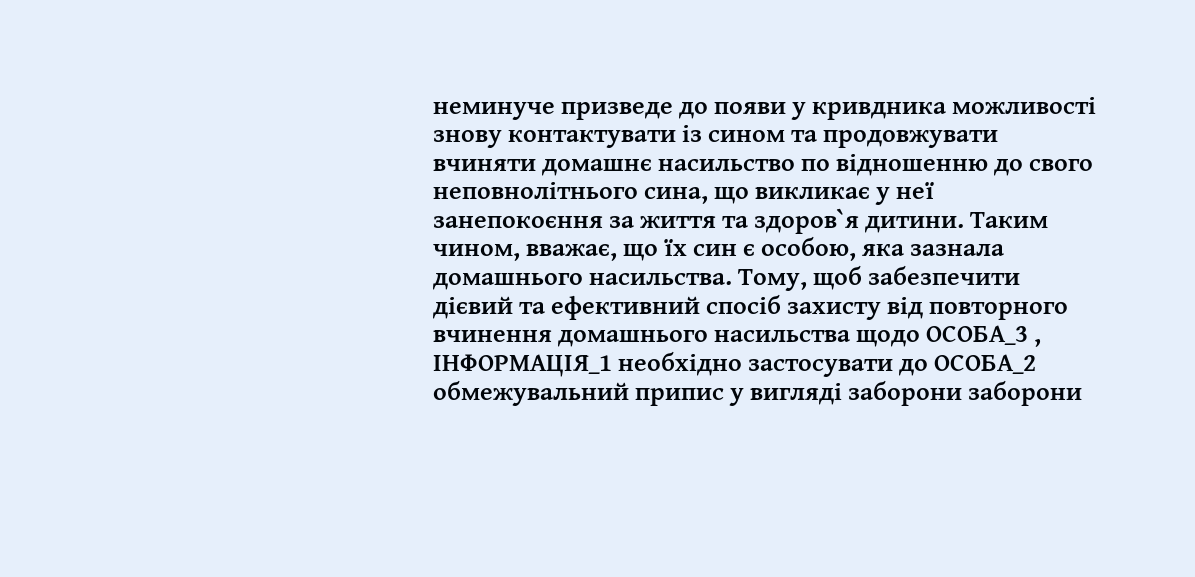неминуче призведе до появи у кривдника можливості знову контактувати із сином та продовжувати вчиняти домашнє насильство по відношенню до свого неповнолітнього сина, що викликає у неї занепокоєння за життя та здоров`я дитини. Таким чином, вважає, що їх син є особою, яка зазнала домашнього насильства. Тому, щоб забезпечити дієвий та ефективний спосіб захисту від повторного вчинення домашнього насильства щодо ОСОБА_3 , ІНФОРМАЦІЯ_1 необхідно застосувати до ОСОБА_2 обмежувальний припис у вигляді заборони заборони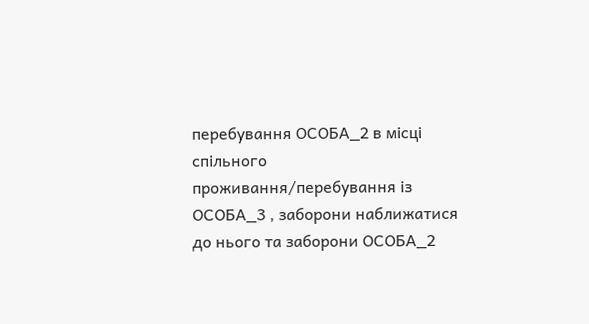перебування ОСОБА_2 в місці спільного проживання/перебування із ОСОБА_3 , заборони наближатися до нього та заборони ОСОБА_2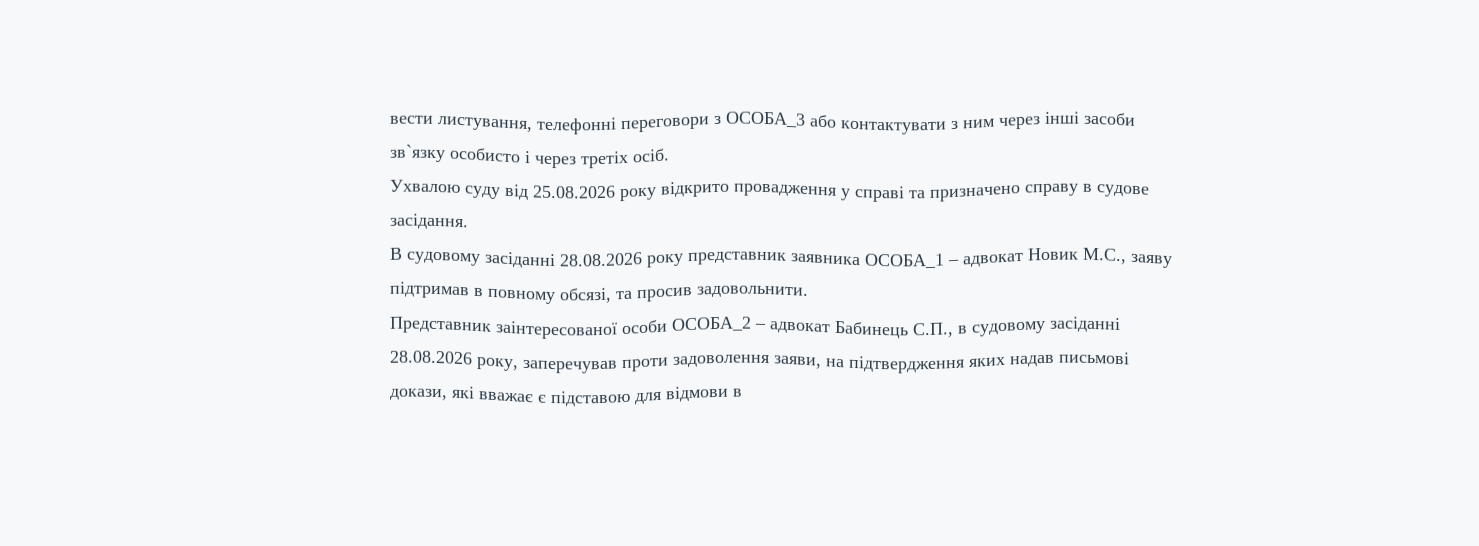вести листування, телефонні переговори з ОСОБА_3 або контактувати з ним через інші засоби зв`язку особисто і через третіх осіб.
Ухвалою суду від 25.08.2026 року відкрито провадження у справі та призначено справу в судове засідання.
В судовому засіданні 28.08.2026 року представник заявника ОСОБА_1 – адвокат Новик М.С., заяву підтримав в повному обсязі, та просив задовольнити.
Представник заінтересованої особи ОСОБА_2 – адвокат Бабинець С.П., в судовому засіданні 28.08.2026 року, заперечував проти задоволення заяви, на підтвердження яких надав письмові докази, які вважає є підставою для відмови в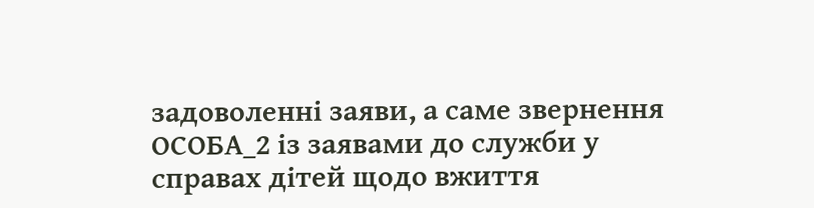задоволенні заяви, а саме звернення ОСОБА_2 із заявами до служби у справах дітей щодо вжиття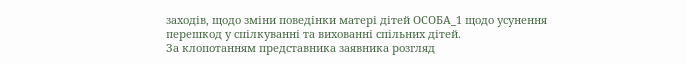заходів, щодо зміни поведінки матері дітей ОСОБА_1 щодо усунення перешкод у спілкуванні та вихованні спільних дітей.
За клопотанням представника заявника розгляд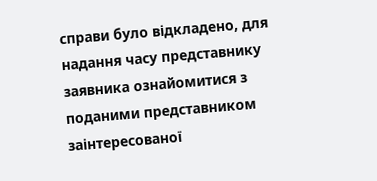справи було відкладено, для надання часу представнику заявника ознайомитися з поданими представником заінтересованої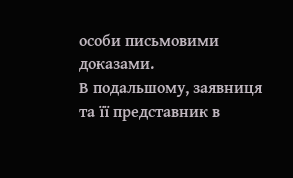особи письмовими доказами.
В подальшому, заявниця та її представник в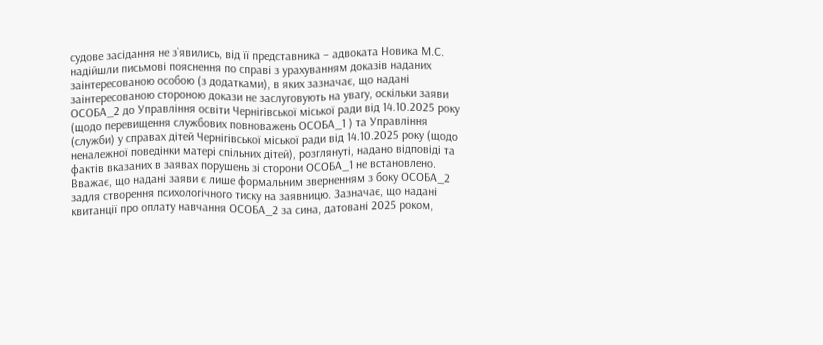судове засідання не з`явились, від її представника – адвоката Новика М.С. надійшли письмові пояснення по справі з урахуванням доказів наданих заінтересованою особою (з додатками), в яких зазначає, що надані заінтересованою стороною докази не заслуговують на увагу, оскільки заяви ОСОБА_2 до Управління освіти Чернігівської міської ради від 14.10.2025 року (щодо перевищення службових повноважень ОСОБА_1 ) та Управління (служби) у справах дітей Чернігівської міської ради від 14.10.2025 року (щодо неналежної поведінки матері спільних дітей), розглянуті, надано відповіді та фактів вказаних в заявах порушень зі сторони ОСОБА_1 не встановлено. Вважає, що надані заяви є лише формальним зверненням з боку ОСОБА_2 задля створення психологічного тиску на заявницю. Зазначає, що надані квитанції про оплату навчання ОСОБА_2 за сина, датовані 2025 роком,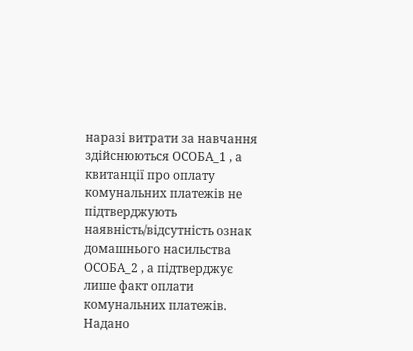наразі витрати за навчання здійснюються ОСОБА_1 , а квитанції про оплату комунальних платежів не підтверджують наявність/відсутність ознак домашнього насильства ОСОБА_2 , а підтверджує лише факт оплати комунальних платежів. Надано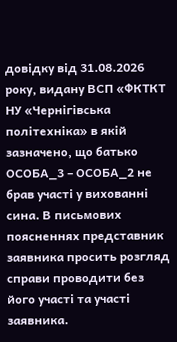довідку від 31.08.2026 року, видану ВСП «ФКТКТ НУ «Чернігівська політехніка» в якій зазначено, що батько ОСОБА_3 – ОСОБА_2 не брав участі у вихованні сина. В письмових поясненнях представник заявника просить розгляд справи проводити без його участі та участі заявника.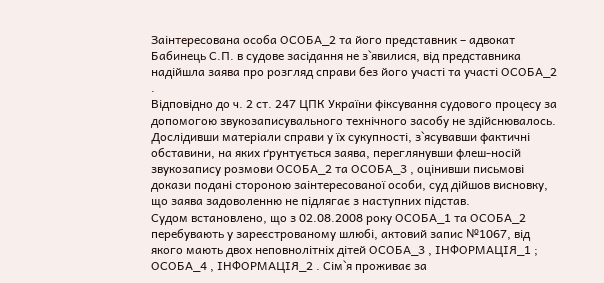Заінтересована особа ОСОБА_2 та його представник – адвокат Бабинець С.П. в судове засідання не з`явилися, від представника надійшла заява про розгляд справи без його участі та участі ОСОБА_2 .
Відповідно до ч. 2 ст. 247 ЦПК України фіксування судового процесу за допомогою звукозаписувального технічного засобу не здійснювалось.
Дослідивши матеріали справи у їх сукупності, з`ясувавши фактичні обставини, на яких ґрунтується заява, переглянувши флеш-носій звукозапису розмови ОСОБА_2 та ОСОБА_3 , оцінивши письмові докази подані стороною заінтересованої особи, суд дійшов висновку, що заява задоволенню не підлягає з наступних підстав.
Судом встановлено, що з 02.08.2008 року ОСОБА_1 та ОСОБА_2 перебувають у зареєстрованому шлюбі, актовий запис №1067, від якого мають двох неповнолітніх дітей ОСОБА_3 , ІНФОРМАЦІЯ_1 ; ОСОБА_4 , ІНФОРМАЦІЯ_2 . Сім`я проживає за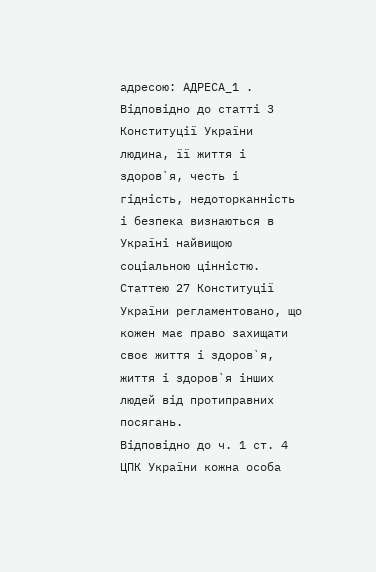адресою: АДРЕСА_1 .
Відповідно до статті 3 Конституції України людина, її життя і здоров`я, честь і гідність, недоторканність і безпека визнаються в Україні найвищою соціальною цінністю.
Статтею 27 Конституції України регламентовано, що кожен має право захищати своє життя і здоров`я, життя і здоров`я інших людей від протиправних посягань.
Відповідно до ч. 1 ст. 4 ЦПК України кожна особа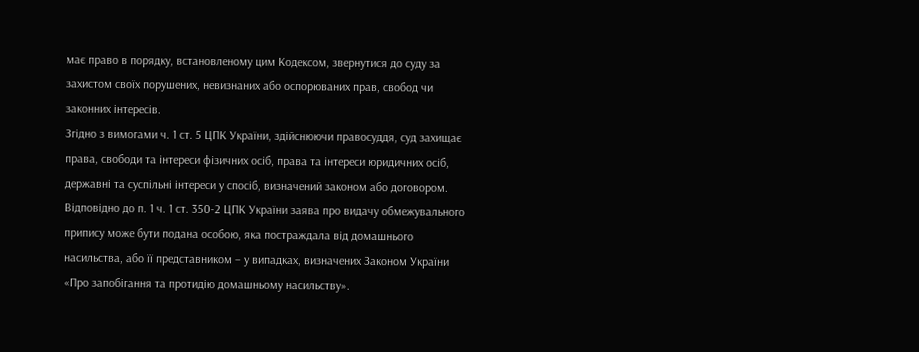має право в порядку, встановленому цим Кодексом, звернутися до суду за захистом своїх порушених, невизнаних або оспорюваних прав, свобод чи законних інтересів.
Згідно з вимогами ч. 1 ст. 5 ЦПК України, здійснюючи правосуддя, суд захищає права, свободи та інтереси фізичних осіб, права та інтереси юридичних осіб, державні та суспільні інтереси у спосіб, визначений законом або договором.
Відповідно до п. 1 ч. 1 ст. 350-2 ЦПК України заява про видачу обмежувального припису може бути подана особою, яка постраждала від домашнього насильства, або її представником – у випадках, визначених Законом України «Про запобігання та протидію домашньому насильству».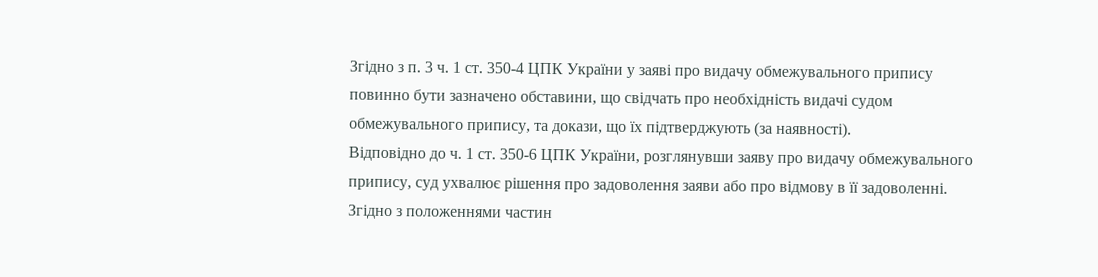Згідно з п. 3 ч. 1 ст. 350-4 ЦПК України у заяві про видачу обмежувального припису повинно бути зазначено обставини, що свідчать про необхідність видачі судом обмежувального припису, та докази, що їх підтверджують (за наявності).
Відповідно до ч. 1 ст. 350-6 ЦПК України, розглянувши заяву про видачу обмежувального припису, суд ухвалює рішення про задоволення заяви або про відмову в її задоволенні.
Згідно з положеннями частин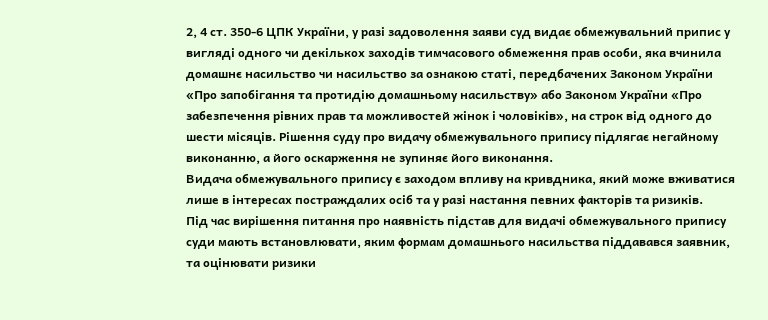2, 4 ст. 350-6 ЦПК України, у разі задоволення заяви суд видає обмежувальний припис у вигляді одного чи декількох заходів тимчасового обмеження прав особи, яка вчинила домашнє насильство чи насильство за ознакою статі, передбачених Законом України «Про запобігання та протидію домашньому насильству» або Законом України «Про забезпечення рівних прав та можливостей жінок і чоловіків», на строк від одного до шести місяців. Рішення суду про видачу обмежувального припису підлягає негайному виконанню, а його оскарження не зупиняє його виконання.
Видача обмежувального припису є заходом впливу на кривдника, який може вживатися лише в інтересах постраждалих осіб та у разі настання певних факторів та ризиків.
Під час вирішення питання про наявність підстав для видачі обмежувального припису суди мають встановлювати, яким формам домашнього насильства піддавався заявник, та оцінювати ризики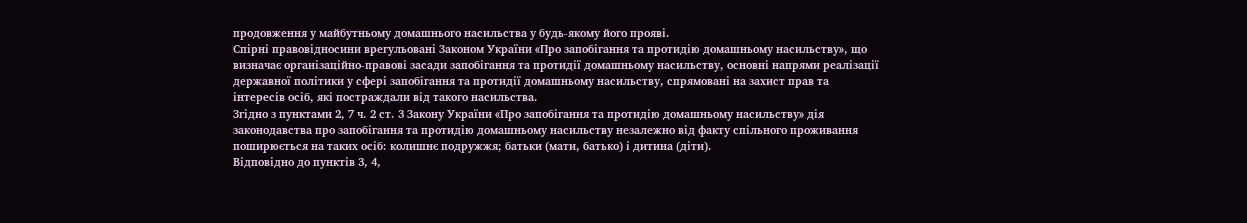продовження у майбутньому домашнього насильства у будь-якому його прояві.
Спірні правовідносини врегульовані Законом України «Про запобігання та протидію домашньому насильству», що визначає організаційно-правові засади запобігання та протидії домашньому насильству, основні напрями реалізації державної політики у сфері запобігання та протидії домашньому насильству, спрямовані на захист прав та інтересів осіб, які постраждали від такого насильства.
Згідно з пунктами 2, 7 ч. 2 ст. 3 Закону України «Про запобігання та протидію домашньому насильству» дія законодавства про запобігання та протидію домашньому насильству незалежно від факту спільного проживання поширюється на таких осіб: колишнє подружжя; батьки (мати, батько) і дитина (діти).
Відповідно до пунктів 3, 4,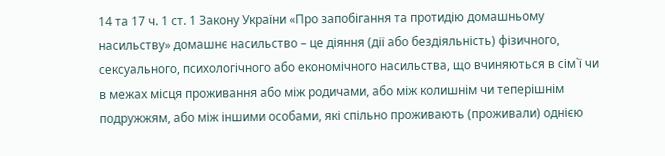14 та 17 ч. 1 ст. 1 Закону України «Про запобігання та протидію домашньому насильству» домашнє насильство – це діяння (дії або бездіяльність) фізичного, сексуального, психологічного або економічного насильства, що вчиняються в сім`ї чи в межах місця проживання або між родичами, або між колишнім чи теперішнім подружжям, або між іншими особами, які спільно проживають (проживали) однією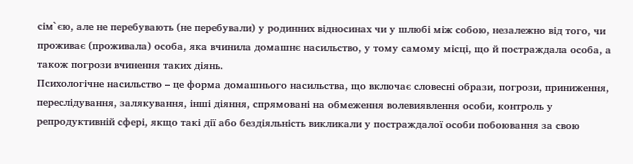сім`єю, але не перебувають (не перебували) у родинних відносинах чи у шлюбі між собою, незалежно від того, чи проживає (проживала) особа, яка вчинила домашнє насильство, у тому самому місці, що й постраждала особа, а також погрози вчинення таких діянь.
Психологічне насильство – це форма домашнього насильства, що включає словесні образи, погрози, приниження, переслідування, залякування, інші діяння, спрямовані на обмеження волевиявлення особи, контроль у репродуктивній сфері, якщо такі дії або бездіяльність викликали у постраждалої особи побоювання за свою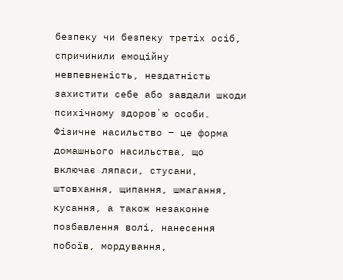безпеку чи безпеку третіх осіб, спричинили емоційну невпевненість, нездатність захистити себе або завдали шкоди психічному здоров`ю особи.
Фізичне насильство – це форма домашнього насильства, що включає ляпаси, стусани, штовхання, щипання, шмагання, кусання, а також незаконне позбавлення волі, нанесення побоїв, мордування,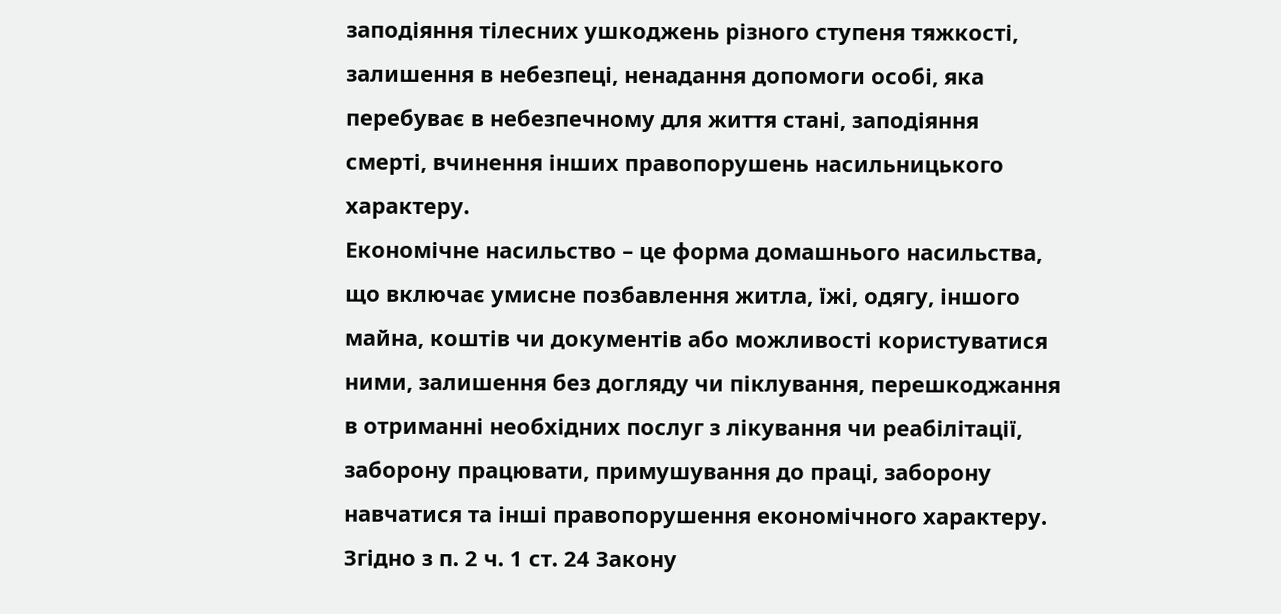заподіяння тілесних ушкоджень різного ступеня тяжкості, залишення в небезпеці, ненадання допомоги особі, яка перебуває в небезпечному для життя стані, заподіяння смерті, вчинення інших правопорушень насильницького характеру.
Економічне насильство – це форма домашнього насильства, що включає умисне позбавлення житла, їжі, одягу, іншого майна, коштів чи документів або можливості користуватися ними, залишення без догляду чи піклування, перешкоджання в отриманні необхідних послуг з лікування чи реабілітації, заборону працювати, примушування до праці, заборону навчатися та інші правопорушення економічного характеру.
Згідно з п. 2 ч. 1 ст. 24 Закону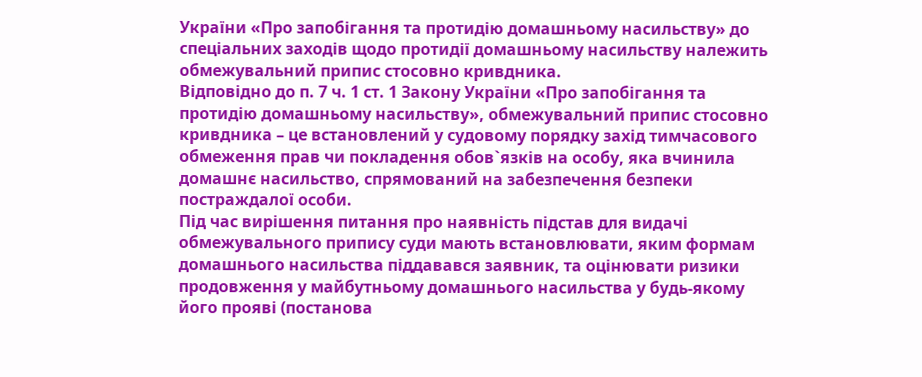України «Про запобігання та протидію домашньому насильству» до спеціальних заходів щодо протидії домашньому насильству належить обмежувальний припис стосовно кривдника.
Відповідно до п. 7 ч. 1 ст. 1 Закону України «Про запобігання та протидію домашньому насильству», обмежувальний припис стосовно кривдника – це встановлений у судовому порядку захід тимчасового обмеження прав чи покладення обов`язків на особу, яка вчинила домашнє насильство, спрямований на забезпечення безпеки постраждалої особи.
Під час вирішення питання про наявність підстав для видачі обмежувального припису суди мають встановлювати, яким формам домашнього насильства піддавався заявник, та оцінювати ризики продовження у майбутньому домашнього насильства у будь-якому його прояві (постанова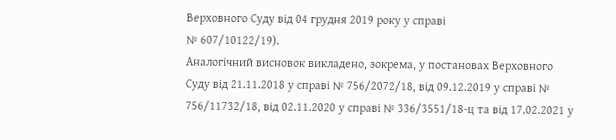Верховного Суду від 04 грудня 2019 року у справі
№ 607/10122/19).
Аналогічний висновок викладено, зокрема, у постановах Верховного Суду від 21.11.2018 у справі № 756/2072/18, від 09.12.2019 у справі № 756/11732/18, від 02.11.2020 у справі № 336/3551/18-ц та від 17.02.2021 у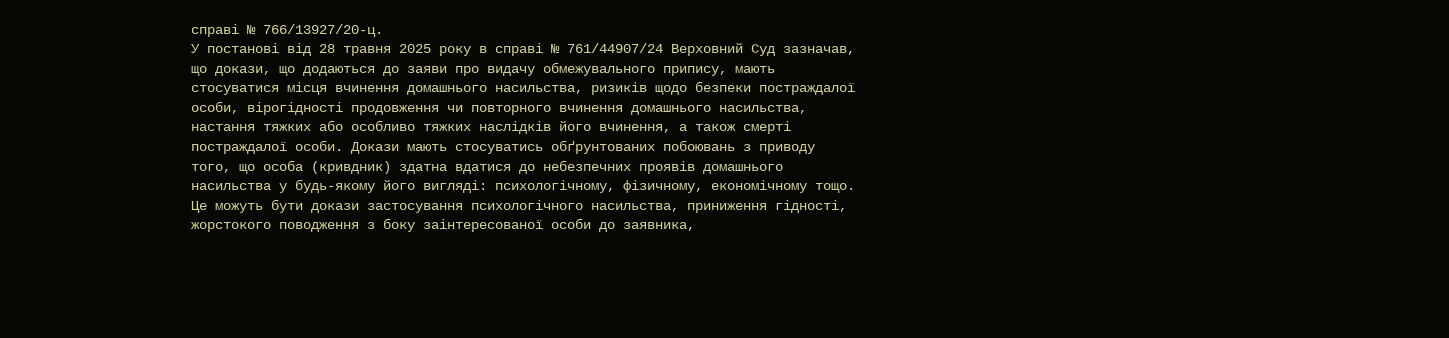справі № 766/13927/20-ц.
У постанові від 28 травня 2025 року в справі № 761/44907/24 Верховний Суд зазначав, що докази, що додаються до заяви про видачу обмежувального припису, мають стосуватися місця вчинення домашнього насильства, ризиків щодо безпеки постраждалої особи, вірогідності продовження чи повторного вчинення домашнього насильства, настання тяжких або особливо тяжких наслідків його вчинення, а також смерті постраждалої особи. Докази мають стосуватись обґрунтованих побоювань з приводу того, що особа (кривдник) здатна вдатися до небезпечних проявів домашнього насильства у будь-якому його вигляді: психологічному, фізичному, економічному тощо. Це можуть бути докази застосування психологічного насильства, приниження гідності, жорстокого поводження з боку заінтересованої особи до заявника,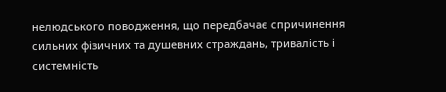нелюдського поводження, що передбачає спричинення сильних фізичних та душевних страждань, тривалість і системність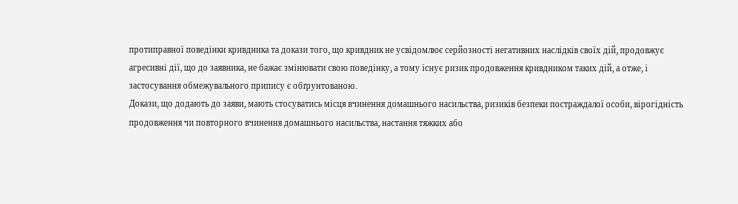протиправної поведінки кривдника та докази того, що кривдник не усвідомлює серйозності негативних наслідків своїх дій, продовжує агресивні дії, що до заявника, не бажає змінювати свою поведінку, а тому існує ризик продовження кривдником таких дій, а отже, і застосування обмежувального припису є обґрунтованою.
Докази, що додають до заяви, мають стосуватись місця вчинення домашнього насильства, ризиків безпеки постраждалої особи, вірогідність продовження чи повторного вчинення домашнього насильства, настання тяжких або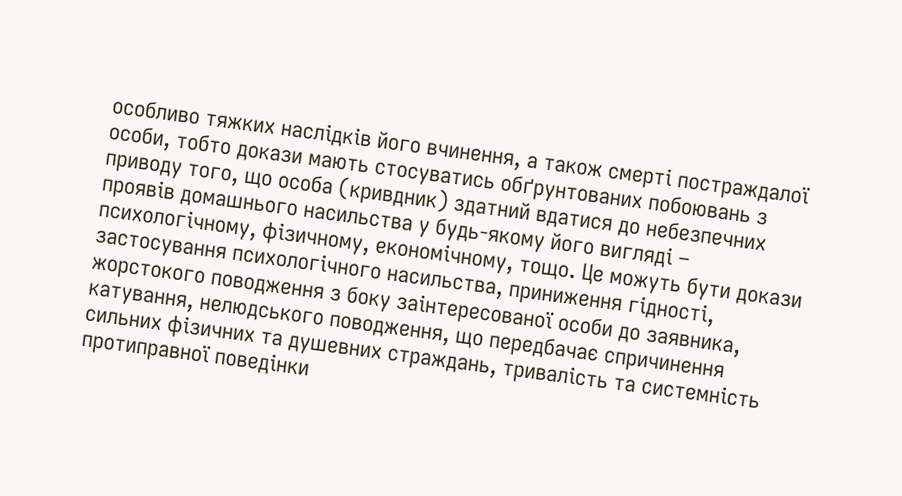особливо тяжких наслідків його вчинення, а також смерті постраждалої особи, тобто докази мають стосуватись обґрунтованих побоювань з приводу того, що особа (кривдник) здатний вдатися до небезпечних проявів домашнього насильства у будь-якому його вигляді – психологічному, фізичному, економічному, тощо. Це можуть бути докази застосування психологічного насильства, приниження гідності, жорстокого поводження з боку заінтересованої особи до заявника, катування, нелюдського поводження, що передбачає спричинення сильних фізичних та душевних страждань, тривалість та системність протиправної поведінки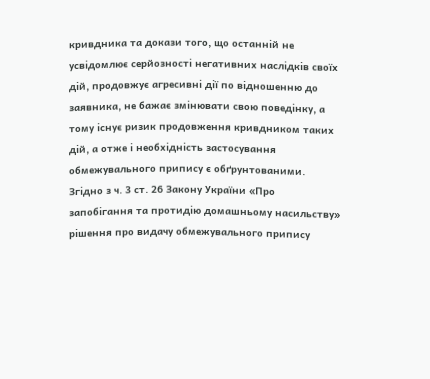кривдника та докази того, що останній не усвідомлює серйозності негативних наслідків своїх дій, продовжує агресивні дії по відношенню до заявника, не бажає змінювати свою поведінку, а тому існує ризик продовження кривдником таких дій, а отже і необхідність застосування обмежувального припису є обґрунтованими.
Згідно з ч. 3 ст. 26 Закону України «Про запобігання та протидію домашньому насильству» рішення про видачу обмежувального припису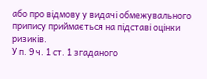або про відмову у видачі обмежувального припису приймається на підставі оцінки ризиків.
У п. 9 ч. 1 ст. 1 згаданого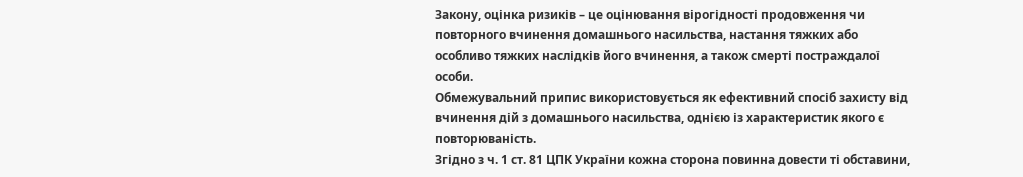Закону, оцінка ризиків – це оцінювання вірогідності продовження чи повторного вчинення домашнього насильства, настання тяжких або особливо тяжких наслідків його вчинення, а також смерті постраждалої особи.
Обмежувальний припис використовується як ефективний спосіб захисту від вчинення дій з домашнього насильства, однією із характеристик якого є повторюваність.
Згідно з ч. 1 ст. 81 ЦПК України кожна сторона повинна довести ті обставини,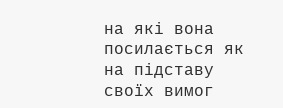на які вона посилається як на підставу своїх вимог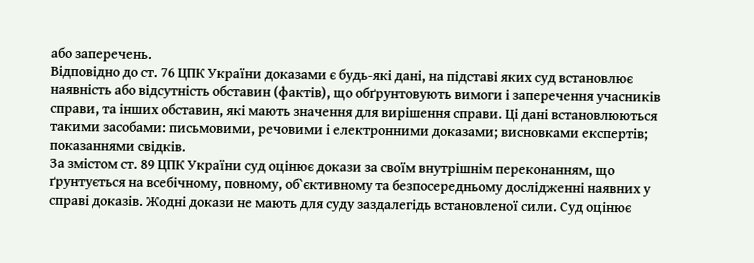або заперечень.
Відповідно до ст. 76 ЦПК України доказами є будь-які дані, на підставі яких суд встановлює наявність або відсутність обставин (фактів), що обґрунтовують вимоги і заперечення учасників справи, та інших обставин, які мають значення для вирішення справи. Ці дані встановлюються такими засобами: письмовими, речовими і електронними доказами; висновками експертів; показаннями свідків.
За змістом ст. 89 ЦПК України суд оцінює докази за своїм внутрішнім переконанням, що ґрунтується на всебічному, повному, об`єктивному та безпосередньому дослідженні наявних у справі доказів. Жодні докази не мають для суду заздалегідь встановленої сили. Суд оцінює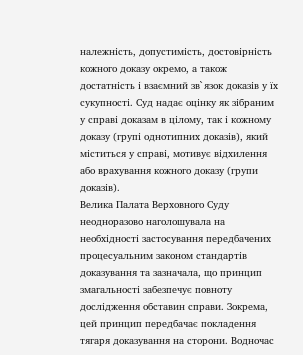належність, допустимість, достовірність кожного доказу окремо, а також достатність і взаємний зв`язок доказів у їх сукупності. Суд надає оцінку як зібраним у справі доказам в цілому, так і кожному доказу (групі однотипних доказів), який міститься у справі, мотивує відхилення або врахування кожного доказу (групи доказів).
Велика Палата Верховного Суду неодноразово наголошувала на необхідності застосування передбачених процесуальним законом стандартів доказування та зазначала, що принцип змагальності забезпечує повноту дослідження обставин справи. Зокрема, цей принцип передбачає покладення тягаря доказування на сторони. Водночас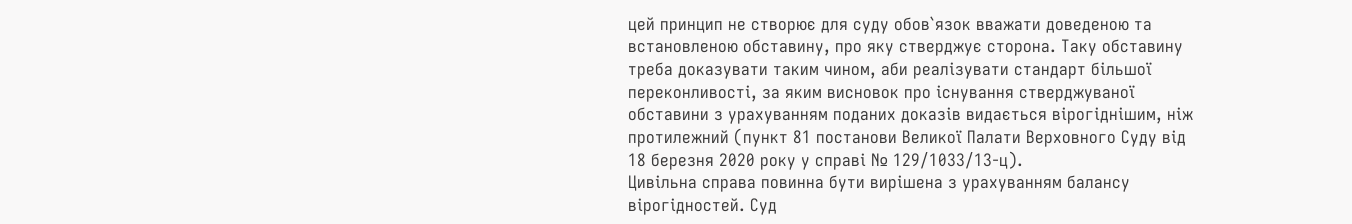цей принцип не створює для суду обов`язок вважати доведеною та встановленою обставину, про яку стверджує сторона. Таку обставину треба доказувати таким чином, аби реалізувати стандарт більшої переконливості, за яким висновок про існування стверджуваної обставини з урахуванням поданих доказів видається вірогіднішим, ніж протилежний (пункт 81 постанови Великої Палати Верховного Суду від 18 березня 2020 року у справі № 129/1033/13-ц).
Цивільна справа повинна бути вирішена з урахуванням балансу вірогідностей. Суд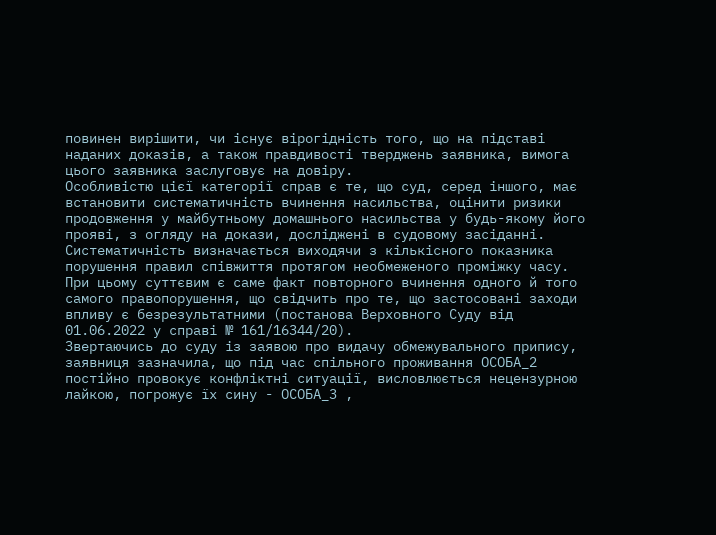повинен вирішити, чи існує вірогідність того, що на підставі наданих доказів, а також правдивості тверджень заявника, вимога цього заявника заслуговує на довіру.
Особливістю цієї категорії справ є те, що суд, серед іншого, має встановити систематичність вчинення насильства, оцінити ризики продовження у майбутньому домашнього насильства у будь-якому його прояві, з огляду на докази, досліджені в судовому засіданні.
Систематичність визначається виходячи з кількісного показника порушення правил співжиття протягом необмеженого проміжку часу. При цьому суттєвим є саме факт повторного вчинення одного й того самого правопорушення, що свідчить про те, що застосовані заходи впливу є безрезультатними (постанова Верховного Суду від 01.06.2022 у справі № 161/16344/20).
Звертаючись до суду із заявою про видачу обмежувального припису, заявниця зазначила, що під час спільного проживання ОСОБА_2 постійно провокує конфліктні ситуації, висловлюється нецензурною лайкою, погрожує їх сину - ОСОБА_3 ,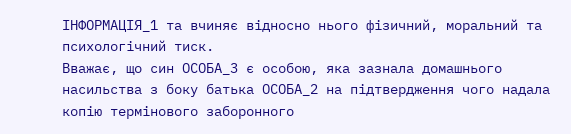ІНФОРМАЦІЯ_1 та вчиняє відносно нього фізичний, моральний та психологічний тиск.
Вважає, що син ОСОБА_3 є особою, яка зазнала домашнього насильства з боку батька ОСОБА_2 на підтвердження чого надала копію термінового заборонного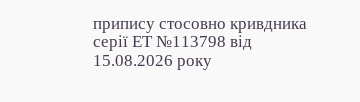припису стосовно кривдника серії ЕТ №113798 від 15.08.2026 року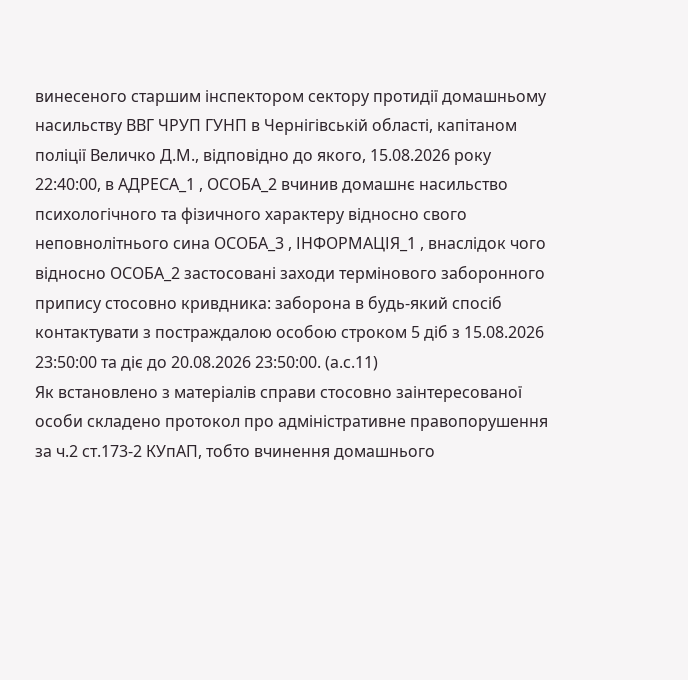винесеного старшим інспектором сектору протидії домашньому насильству ВВГ ЧРУП ГУНП в Чернігівській області, капітаном поліції Величко Д.М., відповідно до якого, 15.08.2026 року 22:40:00, в АДРЕСА_1 , ОСОБА_2 вчинив домашнє насильство психологічного та фізичного характеру відносно свого неповнолітнього сина ОСОБА_3 , ІНФОРМАЦІЯ_1 , внаслідок чого відносно ОСОБА_2 застосовані заходи термінового заборонного припису стосовно кривдника: заборона в будь-який спосіб контактувати з постраждалою особою строком 5 діб з 15.08.2026 23:50:00 та діє до 20.08.2026 23:50:00. (а.с.11)
Як встановлено з матеріалів справи стосовно заінтересованої особи складено протокол про адміністративне правопорушення за ч.2 ст.173-2 КУпАП, тобто вчинення домашнього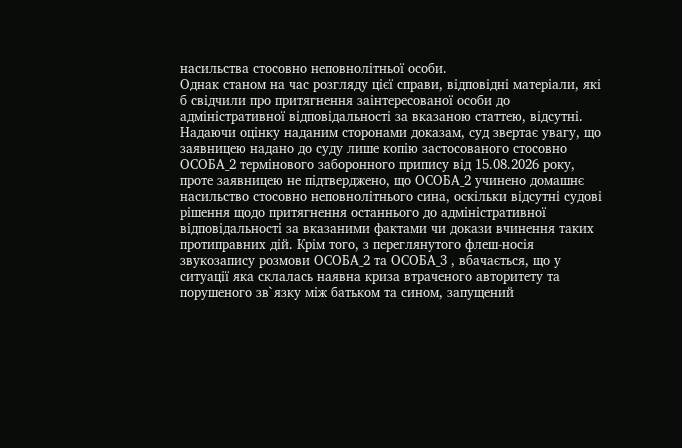насильства стосовно неповнолітньої особи.
Однак станом на час розгляду цієї справи, відповідні матеріали, які б свідчили про притягнення заінтересованої особи до адміністративної відповідальності за вказаною статтею, відсутні.
Надаючи оцінку наданим сторонами доказам, суд звертає увагу, що заявницею надано до суду лише копію застосованого стосовно ОСОБА_2 термінового заборонного припису від 15.08.2026 року, проте заявницею не підтверджено, що ОСОБА_2 учинено домашнє насильство стосовно неповнолітнього сина, оскільки відсутні судові рішення щодо притягнення останнього до адміністративної відповідальності за вказаними фактами чи докази вчинення таких протиправних дій. Крім того, з переглянутого флеш-носія звукозапису розмови ОСОБА_2 та ОСОБА_3 , вбачається, що у ситуації яка склалась наявна криза втраченого авторитету та порушеного зв`язку між батьком та сином, запущений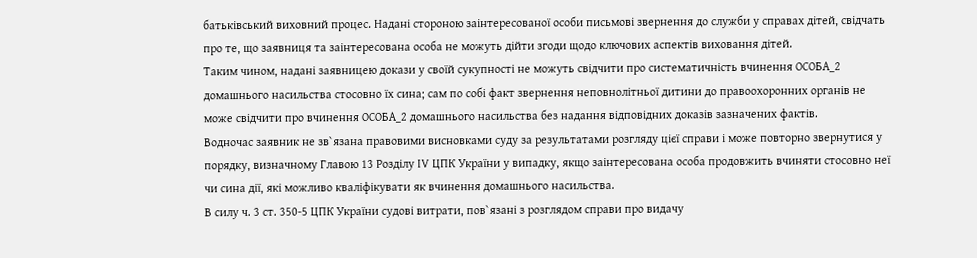батьківський виховний процес. Надані стороною заінтересованої особи письмові звернення до служби у справах дітей, свідчать про те, що заявниця та заінтересована особа не можуть дійти згоди щодо ключових аспектів виховання дітей.
Таким чином, надані заявницею докази у своїй сукупності не можуть свідчити про систематичність вчинення ОСОБА_2 домашнього насильства стосовно їх сина; сам по собі факт звернення неповнолітньої дитини до правоохоронних органів не може свідчити про вчинення ОСОБА_2 домашнього насильства без надання відповідних доказів зазначених фактів.
Водночас заявник не зв`язана правовими висновками суду за результатами розгляду цієї справи і може повторно звернутися у порядку, визначному Главою 13 Розділу ІV ЦПК України у випадку, якщо заінтересована особа продовжить вчиняти стосовно неї чи сина дії, які можливо кваліфікувати як вчинення домашнього насильства.
В силу ч. 3 ст. 350-5 ЦПК України судові витрати, пов`язані з розглядом справи про видачу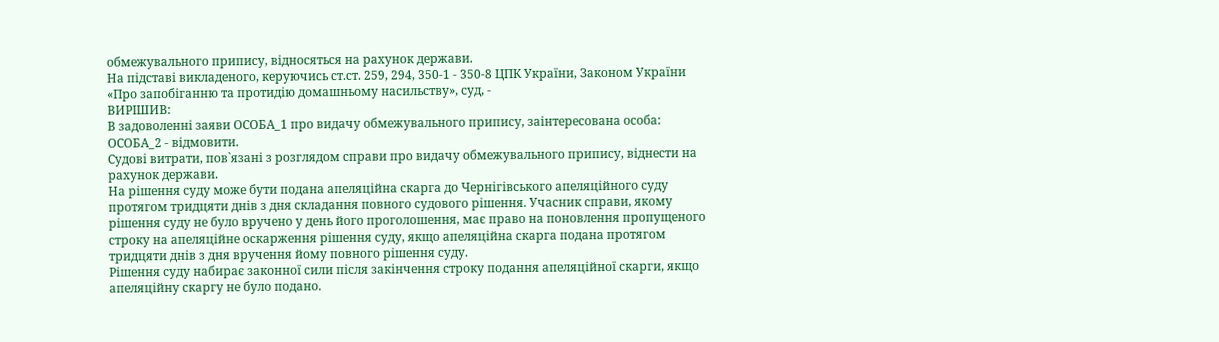обмежувального припису, відносяться на рахунок держави.
На підставі викладеного, керуючись ст.ст. 259, 294, 350-1 - 350-8 ЦПК України, Законом України «Про запобіганню та протидію домашньому насильству», суд, -
ВИРІШИВ:
В задоволенні заяви ОСОБА_1 про видачу обмежувального припису, заінтересована особа: ОСОБА_2 - відмовити.
Судові витрати, пов`язані з розглядом справи про видачу обмежувального припису, віднести на рахунок держави.
На рішення суду може бути подана апеляційна скарга до Чернігівського апеляційного суду протягом тридцяти днів з дня складання повного судового рішення. Учасник справи, якому рішення суду не було вручено у день його проголошення, має право на поновлення пропущеного строку на апеляційне оскарження рішення суду, якщо апеляційна скарга подана протягом тридцяти днів з дня вручення йому повного рішення суду.
Рішення суду набирає законної сили після закінчення строку подання апеляційної скарги, якщо апеляційну скаргу не було подано.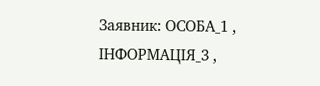Заявник: ОСОБА_1 , ІНФОРМАЦІЯ_3 ,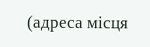(адреса місця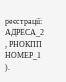реєстрації: АДРЕСА_2 , РНОКПП НОМЕР_1 ).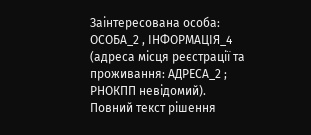Заінтересована особа: ОСОБА_2 , ІНФОРМАЦІЯ_4 (адреса місця реєстрації та проживання: АДРЕСА_2 ; РНОКПП невідомий).
Повний текст рішення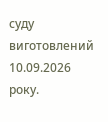суду виготовлений 10.09.2026 року.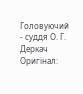Головуючий - суддя О. Г. Деркач
Оригінал: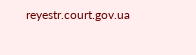reyestr.court.gov.ua